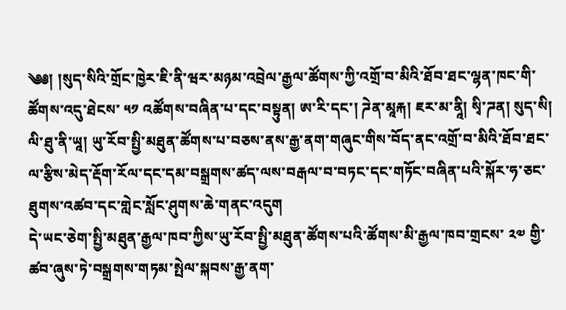༄༅། །སུད་སིའི་གྲོང་ཁྱེར་ཇི་ནི་ཝར་མཉམ་འབྲེལ་རྒྱལ་ཚོགས་ཀྱི་འགྲོ་བ་མིའི་ཐོབ་ཐང་ལྷན་ཁང་གི་ཚོགས་འདུ་ཐེངས་ ༥༡ འཚོགས་བཞིན་པ་དང་བསྟུན། ཨ་རི་དང་། ཌེན་མཱརྐ། ཇར་མ་ནཱི། སྭི་ཌན། སུད་སི། ལི་ཐུ་ནི་ཡཱ། ཡུ་རོབ་སྤྱི་མཐུན་ཚོགས་པ་བཅས་ནས་རྒྱ་ནག་གཞུང་གིས་བོད་ནང་འགྲོ་བ་མིའི་ཐོབ་ཐང་ལ་རྩིས་མེད་རྡོག་རོལ་དང་དམ་བསྒྲགས་ཚད་ལས་བརྒལ་བ་བཏང་དང་གཏོང་བཞིན་པའི་སྐོར་ཧ་ཅང་ཐུགས་འཚབ་དང་གླེང་སློང་ཤུགས་ཆེ་གནང་འདུག
དེ་ཡང་ཅེག་སྤྱི་མཐུན་རྒྱལ་ཁབ་ཀྱིས་ཡུ་རོབ་སྤྱི་མཐུན་ཚོགས་པའི་ཚོགས་མི་རྒྱལ་ཁབ་གྲངས་ ༢༧ གྱི་ཚབ་ཞུས་ཏེ་བསྒྲགས་གཏམ་སྤེལ་སྐབས་རྒྱ་ནག་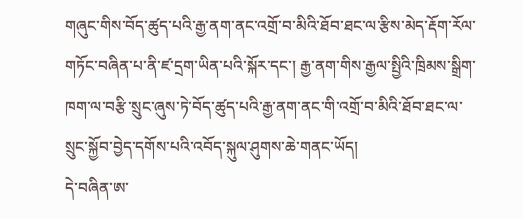གཞུང་གིས་བོད་ཚུད་པའི་རྒྱ་ནག་ནང་འགྲོ་བ་མིའི་ཐོབ་ཐང་ལ་རྩིས་མེད་རྡོག་རོལ་གཏོང་བཞིན་པ་ནི་ཛ་དྲག་ཡིན་པའི་སྐོར་དང་། རྒྱ་ནག་གིས་རྒྱལ་སྤྱིའི་ཁྲིམས་སྒྲིག་ཁག་ལ་བརྩི་སྲུང་ཞུས་ཏེ་བོད་ཚུད་པའི་རྒྱ་ནག་ནང་གི་འགྲོ་བ་མིའི་ཐོབ་ཐང་ལ་སྲུང་སྐྱོབ་བྱེད་དགོས་པའི་འབོད་སྐུལ་ཤུགས་ཆེ་གནང་ཡོད།
དེ་བཞིན་ཨ་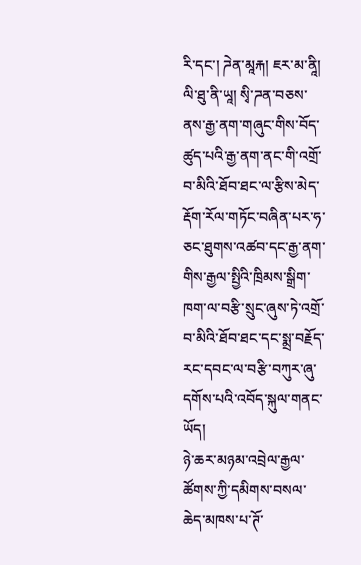རི་དང་། ཌེན་མཱརྐ། ཇར་མ་ནཱི། ལི་ཐུ་ནི་ཡཱ། སྭི་ཌན་བཅས་ནས་རྒྱ་ནག་གཞུང་གིས་བོད་ཚུད་པའི་རྒྱ་ནག་ནང་གི་འགྲོ་བ་མིའི་ཐོབ་ཐང་ལ་རྩིས་མེད་རྡོག་རོལ་གཏོང་བཞིན་པར་ཧ་ཅང་ཐུགས་འཚབ་དང་རྒྱ་ནག་གིས་རྒྱལ་སྤྱིའི་ཁྲིམས་སྒྲིག་ཁག་ལ་བརྩི་སྲུང་ཞུས་ཏེ་འགྲོ་བ་མིའི་ཐོབ་ཐང་དང་སྨྲ་བརྗོད་རང་དབང་ལ་བརྩི་བཀུར་ཞུ་དགོས་པའི་འབོད་སྐུལ་གནང་ཡོད།
ཉེ་ཆར་མཉམ་འབྲེལ་རྒྱལ་ཚོགས་ཀྱི་དམིགས་བསལ་ཆེད་མཁས་པ་ཊོ་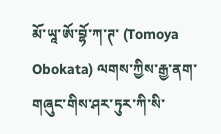མོ་ཡཱ་ཨོ་བྷོ་ཀ་ཊ་ (Tomoya Obokata) ལགས་ཀྱིས་རྒྱ་ནག་གཞུང་གིས་ཤར་ཏུར་ཀི་སི་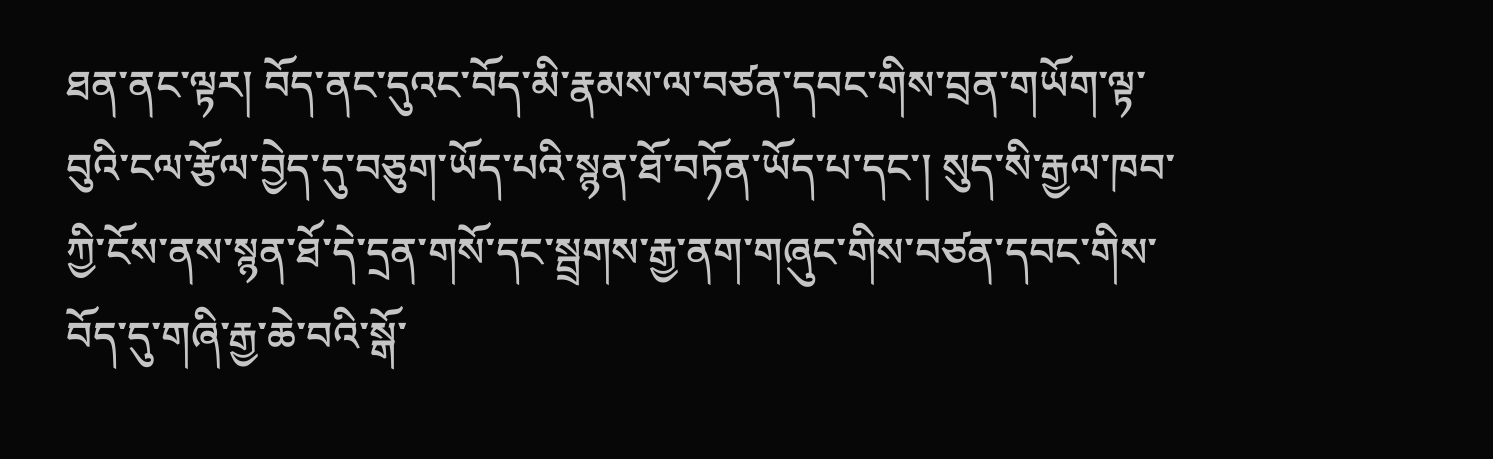ཐན་ནང་ལྟར། བོད་ནང་དུའང་བོད་མི་རྣམས་ལ་བཙན་དབང་གིས་བྲན་གཡོག་ལྟ་བུའི་ངལ་རྩོལ་བྱེད་དུ་བཅུག་ཡོད་པའི་སྙན་ཐོ་བཏོན་ཡོད་པ་དང་། སུད་སི་རྒྱལ་ཁབ་ཀྱི་ངོས་ནས་སྙན་ཐོ་དེ་དྲན་གསོ་དང་སྦྲགས་རྒྱ་ནག་གཞུང་གིས་བཙན་དབང་གིས་བོད་དུ་གཞི་རྒྱ་ཆེ་བའི་སྒོ་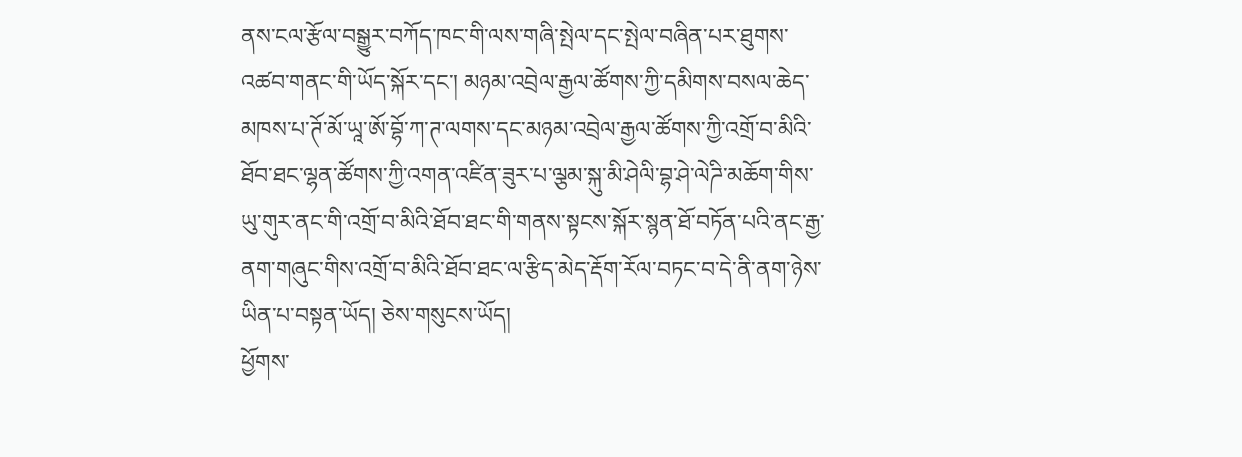ནས་ངལ་རྩོལ་བསྒྱུར་བཀོད་ཁང་གི་ལས་གཞི་སྤེལ་དང་སྤེལ་བཞིན་པར་ཐུགས་འཚབ་གནང་གི་ཡོད་སྐོར་དང་། མཉམ་འབྲེལ་རྒྱལ་ཚོགས་ཀྱི་དམིགས་བསལ་ཆེད་མཁས་པ་ཊོ་མོ་ཡཱ་ཨོ་བྷོ་ཀ་ཊ་ལགས་དང་མཉམ་འབྲེལ་རྒྱལ་ཚོགས་ཀྱི་འགྲོ་བ་མིའི་ཐོབ་ཐང་ལྷན་ཚོགས་ཀྱི་འགན་འཛིན་ཟུར་པ་ལྕམ་སྐུ་མི་ཤེལི་བྷ་ཤེ་ལེཌི་མཆོག་གིས་ཡུ་གུར་ནང་གི་འགྲོ་བ་མིའི་ཐོབ་ཐང་གི་གནས་སྟངས་སྐོར་སྙན་ཐོ་བཏོན་པའི་ནང་རྒྱ་ནག་གཞུང་གིས་འགྲོ་བ་མིའི་ཐོབ་ཐང་ལ་རྩིད་མེད་རྡོག་རོལ་བཏང་བ་དེ་ནི་ནག་ཉེས་ཡིན་པ་བསྟན་ཡོད། ཅེས་གསུངས་ཡོད།
ཕྱོགས་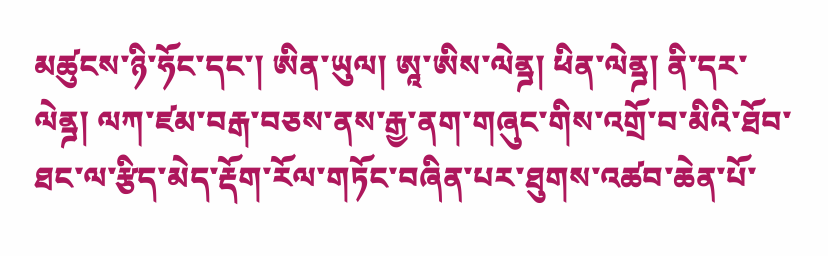མཚུངས་ཉི་ཧོང་དང་། ཨིན་ཡུལ། ཨཱ་ཨིས་ལེནྜ། ཕིན་ལེནྜ། ནི་དར་ལེནྜ། ལཀ་ཛམ་བརྒ་བཅས་ནས་རྒྱ་ནག་གཞུང་གིས་འགྲོ་བ་མིའི་ཐོབ་ཐང་ལ་རྩིད་མེད་རྡོག་རོལ་གཏོང་བཞིན་པར་ཐུགས་འཚབ་ཆེན་པོ་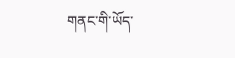གནང་གི་ཡོད་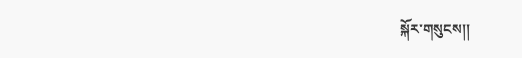སྐོར་གསུངས།།